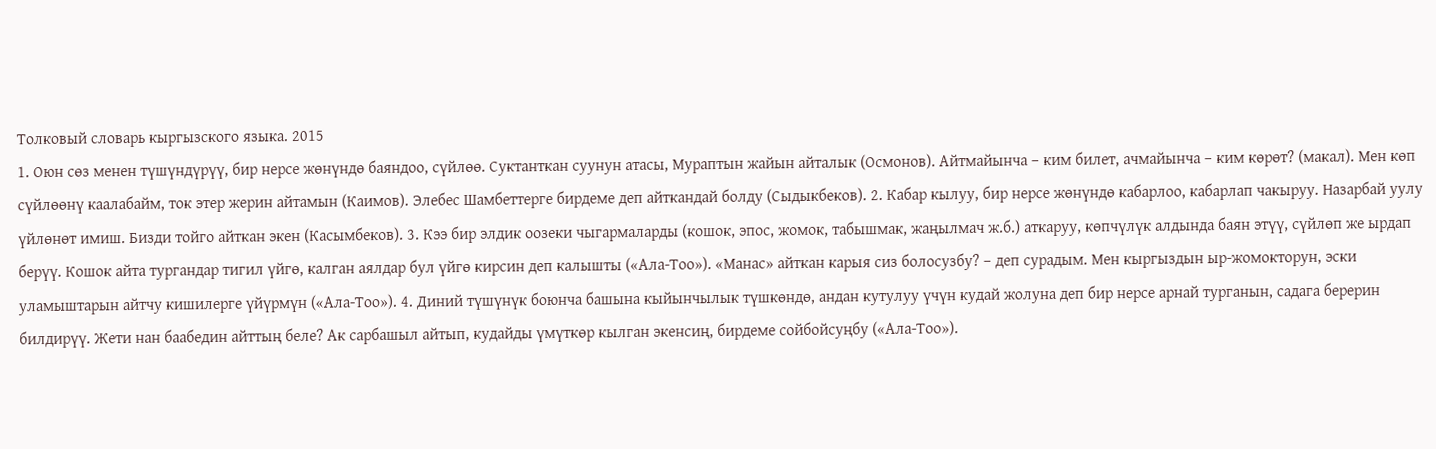Толковый словарь кыргызского языка. 2015
1. Оюн сөз менен түшүндүрүү, бир нерсе жөнүндө баяндоо, сүйлөө. Суктанткан суунун атасы, Мураптын жайын айталык (Осмонов). Айтмайынча – ким билет, ачмайынча – ким көрөт? (макал). Мен көп сүйлөөнү каалабайм, ток этер жерин айтамын (Каимов). Элебес Шамбеттерге бирдеме деп айткандай болду (Сыдыкбеков). 2. Кабар кылуу, бир нерсе жөнүндө кабарлоо, кабарлап чакыруу. Назарбай уулу үйлөнөт имиш. Бизди тойго айткан экен (Касымбеков). 3. Кээ бир элдик оозеки чыгармаларды (кошок, эпос, жомок, табышмак, жаңылмач ж.б.) аткаруу, көпчүлүк алдында баян этүү, сүйлөп же ырдап берүү. Кошок айта тургандар тигил үйгө, калган аялдар бул үйгө кирсин деп калышты («Ала-Тоо»). «Манас» айткан карыя сиз болосузбу? – деп сурадым. Мен кыргыздын ыр-жомокторун, эски уламыштарын айтчу кишилерге үйүрмүн («Ала-Тоо»). 4. Диний түшүнүк боюнча башына кыйынчылык түшкөндө, андан кутулуу үчүн кудай жолуна деп бир нерсе арнай турганын, садага берерин билдирүү. Жети нан баабедин айттың беле? Ак сарбашыл айтып, кудайды үмүткөр кылган экенсиң, бирдеме сойбойсуңбу («Ала-Тоо»).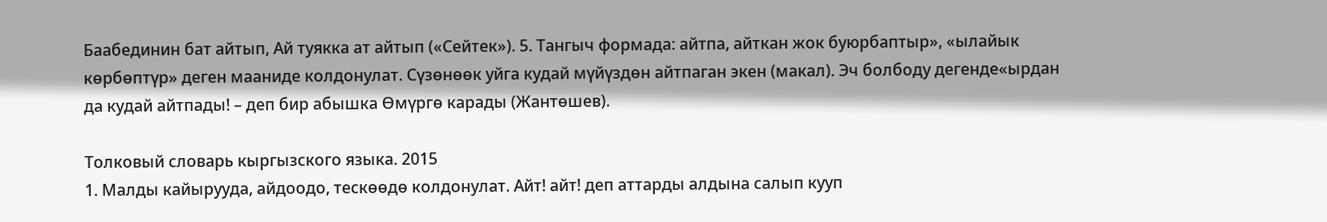Баабединин бат айтып, Ай туякка ат айтып («Сейтек»). 5. Тангыч формада: айтпа, айткан жок буюрбаптыр», «ылайык көрбөптүр» деген мааниде колдонулат. Сүзөнөөк уйга кудай мүйүздөн айтпаган экен (макал). Эч болбоду дегенде«ырдан да кудай айтпады! – деп бир абышка Өмүргө карады (Жантөшев).

Толковый словарь кыргызского языка. 2015
1. Малды кайырууда, айдоодо, тескөөдө колдонулат. Айт! айт! деп аттарды алдына салып кууп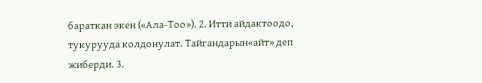бараткан экен («Ала-Тоо»). 2. Итти айдактоодо, тукурууда колдонулат. Тайгандарын«айт» деп жиберди. 3.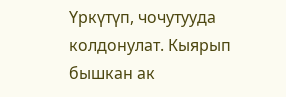Үркүтүп, чочутууда колдонулат. Кыярып бышкан ак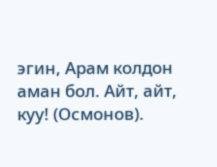эгин, Арам колдон аман бол. Айт, айт, куу! (Осмонов).